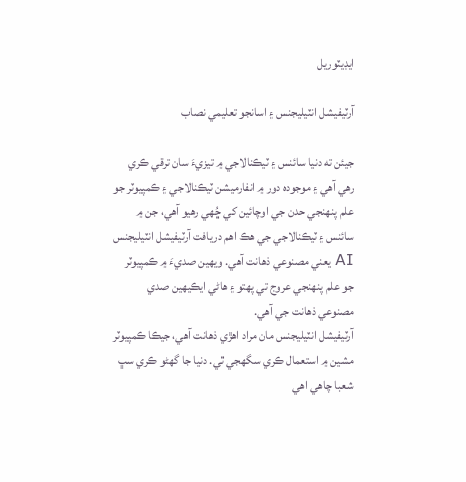ايڊيٽوريل

آرٽيفيشل انٽيليجنس ۽ اسانجو تعليمي نصاب

جيئن ته دنيا سائنس ۽ ٽيڪنالاجي ۾ تيزيءَ سان ترقي ڪري رهي آهي ۽ موجوده دور ۾ انفارميشن ٽيڪنالاجي ۽ ڪمپيوٽر جو علم پنهنجي حدن جي اوچائين کي ڇُهي رهيو آهي، جن ۾ سائنس ۽ ٽيڪنالاجي جي هڪ اهم دريافت آرٽيفيشل انٽيليجنس AI يعني مصنوعي ذهانت آهي. ويهين صديءَ ۾ ڪمپيوٽر جو علم پنهنجي عروج تي پهتو ۽ هاڻي ايڪيهين صدي مصنوعي ذهانت جي آهي.
آرٽيفيشل انٽيليجنس مان مراد اهڙي ذهانت آهي، جيڪا ڪمپيوٽر مشين ۾ استعمال ڪري سگهجي ٿي. دنيا جا گهڻو ڪري سڀ شعبا چاهي اهي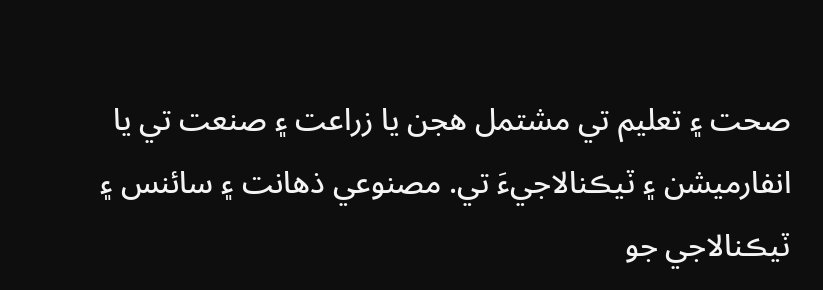صحت ۽ تعليم تي مشتمل هجن يا زراعت ۽ صنعت تي يا انفارميشن ۽ ٽيڪنالاجيءَ تي. مصنوعي ذهانت ۽ سائنس ۽ ٽيڪنالاجي جو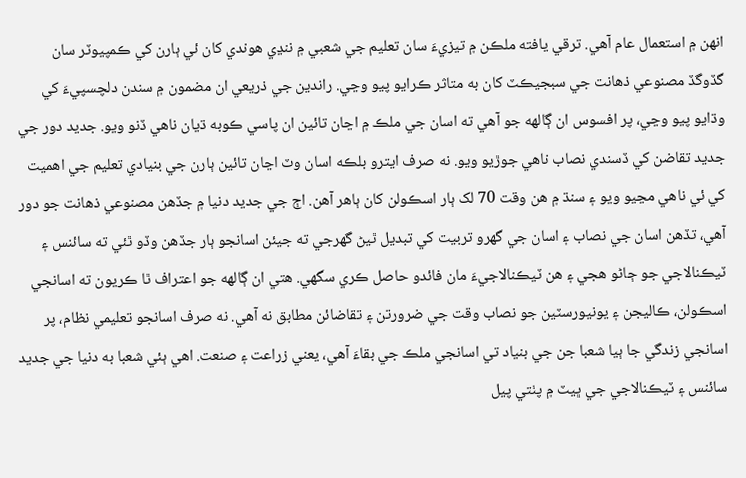انهن ۾ استعمال عام آهي. ترقي يافته ملڪن ۾ تيزيءَ سان تعليم جي شعبي ۾ ننڍي هوندي کان ئي ٻارن کي ڪمپيوٽر سان گڏوگڏ مصنوعي ذهانت جي سبجيڪٽ کان به متاثر ڪرايو پيو وڃي. راندين جي ذريعي ان مضمون ۾ سندن دلچسپيءَ کي وڌايو پيو وڃي، پر افسوس ان ڳالهه جو آهي ته اسان جي ملڪ ۾ اڃان تائين ان پاسي ڪوبه ڌيان ناهي ڏنو ويو. جديد دور جي جديد تقاضن کي ڏسندي نصاب ناهي جوڙيو ويو. نه صرف ايترو بلڪه اسان وٽ اڃان تائين ٻارن جي بنيادي تعليم جي اهميت کي ئي ناهي مڃيو ويو ۽ سنڌ ۾ هن وقت 70 لک ٻار اسڪولن کان ٻاهر آهن. اڄ جي جديد دنيا ۾ جڏهن مصنوعي ذهانت جو دور آهي، تڏهن اسان جي نصاب ۽ اسان جي گهرو تربيت کي تبديل ٿيڻ گهرجي ته جيئن اسانجو ٻار جڏهن وڏو ٿئي ته سائنس ۽ ٽيڪنالاجي جو ڄاڻو هجي ۽ هن ٽيڪنالاجيءَ مان فائدو حاصل ڪري سگهي. هتي ان ڳالهه جو اعتراف ٿا ڪريون ته اسانجي اسڪولن، ڪاليجن ۽ يونيورسٽين جو نصاب وقت جي ضرورتن ۽ تقاضائن مطابق نه آهي. نه صرف اسانجو تعليمي نظام، پر اسانجي زندگي جا ٻيا شعبا جن جي بنياد تي اسانجي ملڪ جي بقاءَ آهي، يعني زراعت ۽ صنعت. اهي ٻئي شعبا به دنيا جي جديد سائنس ۽ ٽيڪنالاجي جي ڀيٽ ۾ پٺتي پيل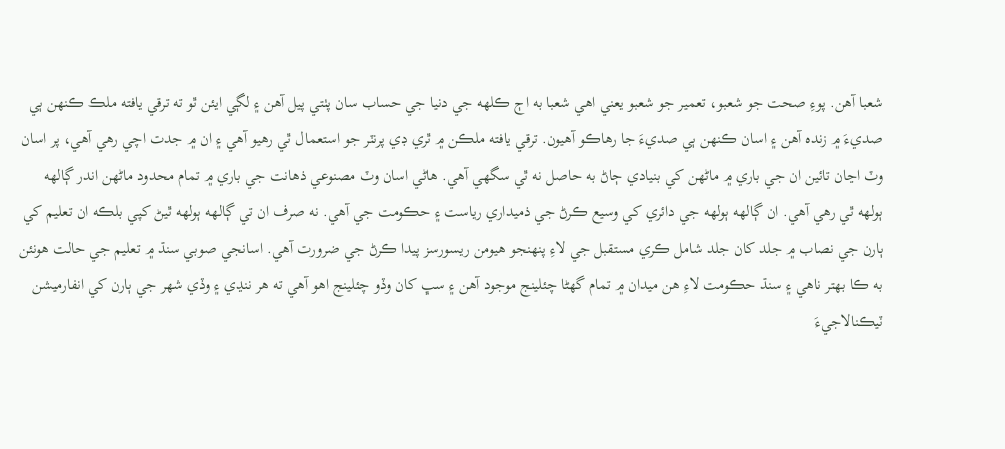شعبا آهن. پوءِ صحت جو شعبو، تعمير جو شعبو يعني اهي شعبا به اڄ ڪلهه جي دنيا جي حساب سان پٺتي پيل آهن ۽ لڳي ايئن ٿو ته ترقي يافته ملڪ ڪنهن ٻي صديءَ ۾ زنده آهن ۽ اسان ڪنهن ٻي صديءَ جا رهاڪو آهيون. ترقي يافته ملڪن ۾ ٿري ڊي پرنٽر جو استعمال ٿي رهيو آهي ۽ ان ۾ جدت اچي رهي آهي، پر اسان وٽ اڃان تائين ان جي باري ۾ ماڻهن کي بنيادي ڄاڻ به حاصل نه ٿي سگهي آهي. هاڻي اسان وٽ مصنوعي ذهانت جي باري ۾ تمام محدود ماڻهن اندر ڳالهه ٻولهه ٿي رهي آهي. ان ڳالهه ٻولهه جي دائري کي وسيع ڪرڻ جي ذميداري رياست ۽ حڪومت جي آهي. نه صرف ان تي ڳالهه ٻولهه ٿيڻ کپي بلڪه ان تعليم کي ٻارن جي نصاب ۾ جلد کان جلد شامل ڪري مستقبل جي لاءِ پنهنجو هيومن ريسورسز پيدا ڪرڻ جي ضرورت آهي. اسانجي صوبي سنڌ ۾ تعليم جي حالت هونئن به ڪا بهتر ناهي ۽ سنڌ حڪومت لاءِ هن ميدان ۾ تمام گهڻا چئلينج موجود آهن ۽ سڀ کان وڏو چئلينج اهو آهي ته هر ننڍي ۽ وڏي شهر جي ٻارن کي انفارميشن ٽيڪنالاجيءَ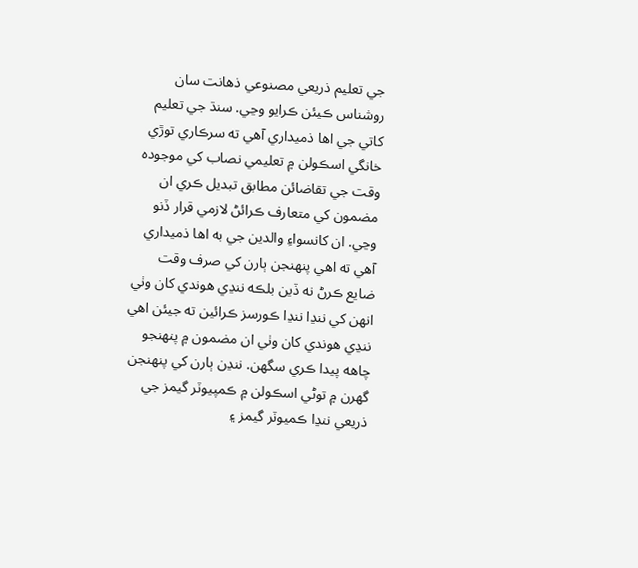جي تعليم ذريعي مصنوعي ذهانت سان روشناس ڪيئن ڪرايو وڃي. سنڌ جي تعليم کاتي جي اها ذميداري آهي ته سرڪاري توڙي خانگي اسڪولن ۾ تعليمي نصاب کي موجوده وقت جي تقاضائن مطابق تبديل ڪري ان مضمون کي متعارف ڪرائڻ لازمي قرار ڏنو وڃي. ان کانسواءِ والدين جي به اها ذميداري آهي ته اهي پنهنجن ٻارن کي صرف وقت ضايع ڪرڻ نه ڏين بلڪه ننڍي هوندي کان وٺي انهن کي ننڍا ننڍا ڪورسز ڪرائين ته جيئن اهي ننڍي هوندي کان وٺي ان مضمون ۾ پنهنجو چاهه پيدا ڪري سگهن. ننڍن ٻارن کي پنهنجن گهرن ۾ توڻي اسڪولن ۾ ڪمپيوٽر گيمز جي ذريعي ننڍا ڪميوٽر گيمز ۽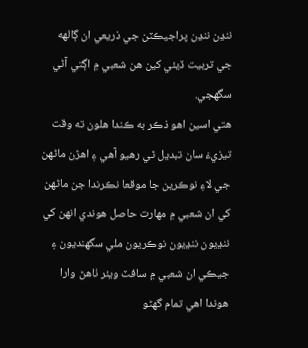ننڍن ننڍن پراجيڪٽن جي ذريعي ان ڳالهه جي تربيت ڏيئي کين هن شعبي ۾ اڳتي آڻي سگهجي.
هتي اسين اهو ذڪر به ڪندا هلون ته وقت تيزيءَ سان تبديل ٿي رهيو آهي ۽ اهڙن ماڻهن جي لاءِ نوڪرين جا موقعا نڪرندا جن ماڻهن کي ان شعبي ۾ مهارت حاصل هوندي انهن کي ننڍيون ننڍيون نوڪريون ملي سگهنديون ۽ جيڪي ان شعبي ۾ سافٽ ويئر ٺاهڻ وارا هوندا اهي تمام گهڻو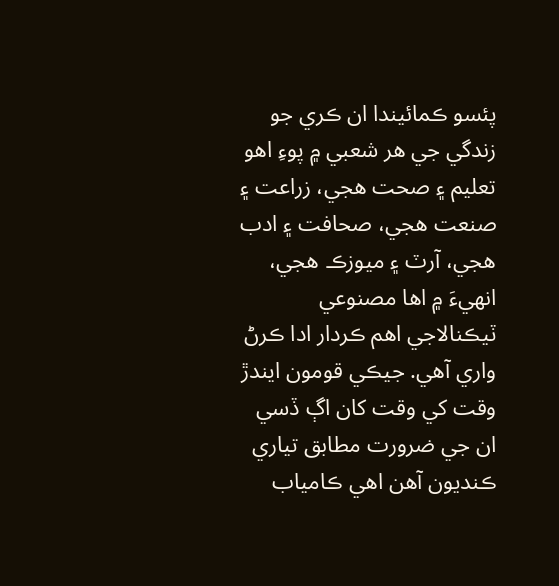پئسو ڪمائيندا ان ڪري جو زندگي جي هر شعبي ۾ پوءِ اهو تعليم ۽ صحت هجي، زراعت ۽ صنعت هجي، صحافت ۽ ادب هجي، آرٽ ۽ ميوزڪ هجي، انهيءَ ۾ اها مصنوعي ٽيڪنالاجي اهم ڪردار ادا ڪرڻ واري آهي. جيڪي قومون ايندڙ وقت کي وقت کان اڳ ڏسي ان جي ضرورت مطابق تياري ڪنديون آهن اهي ڪامياب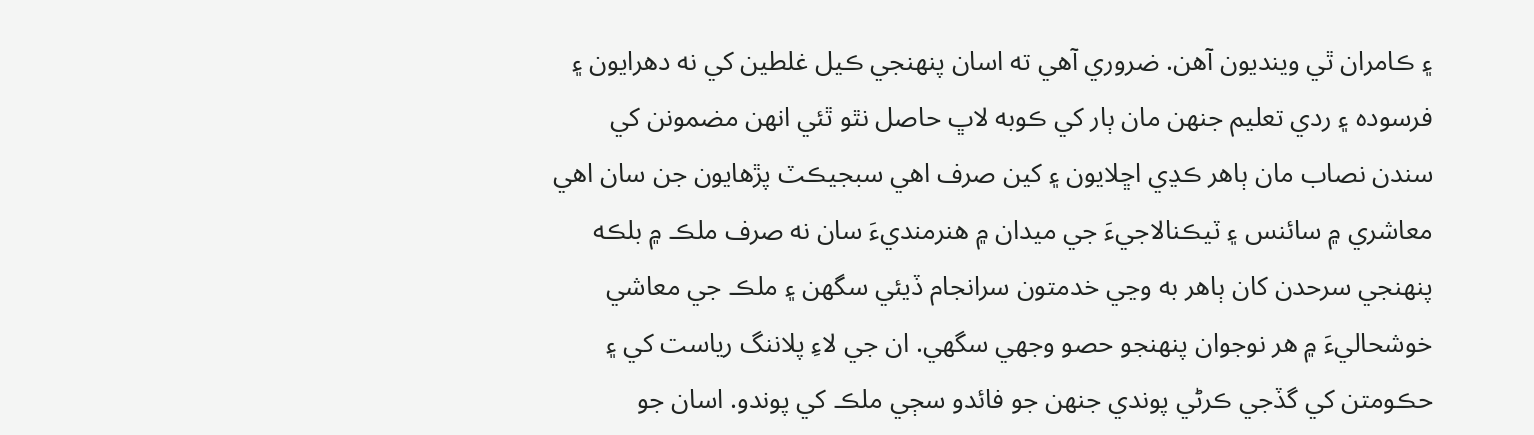۽ ڪامران ٿي وينديون آهن. ضروري آهي ته اسان پنهنجي ڪيل غلطين کي نه دهرايون ۽ فرسوده ۽ ردي تعليم جنهن مان ٻار کي ڪوبه لاڀ حاصل نٿو ٿئي انهن مضمونن کي سندن نصاب مان ٻاهر ڪڍي اڇلايون ۽ کين صرف اهي سبجيڪٽ پڙهايون جن سان اهي معاشري ۾ سائنس ۽ ٽيڪنالاجيءَ جي ميدان ۾ هنرمنديءَ سان نه صرف ملڪ ۾ بلڪه پنهنجي سرحدن کان ٻاهر به وڃي خدمتون سرانجام ڏيئي سگهن ۽ ملڪ جي معاشي خوشحاليءَ ۾ هر نوجوان پنهنجو حصو وجهي سگهي. ان جي لاءِ پلاننگ رياست کي ۽ حڪومتن کي گڏجي ڪرڻي پوندي جنهن جو فائدو سڄي ملڪ کي پوندو. اسان جو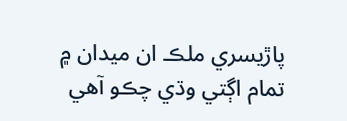پاڙيسري ملڪ ان ميدان ۾ تمام اڳتي وڌي چڪو آهي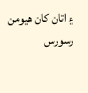۽ اتان کان هيومن رسورس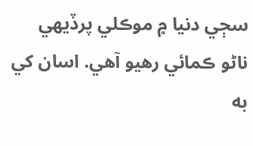سڄي دنيا ۾ موڪلي پرڏيهي ناڻو ڪمائي رهيو آهي. اسان کي به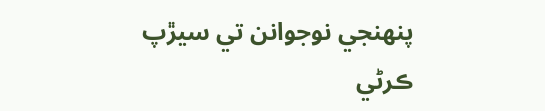پنهنجي نوجوانن تي سيڙپ ڪرڻي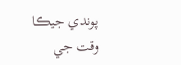پوندي جيڪا وقت جي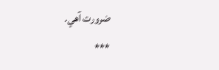ضرورت آهي.
***